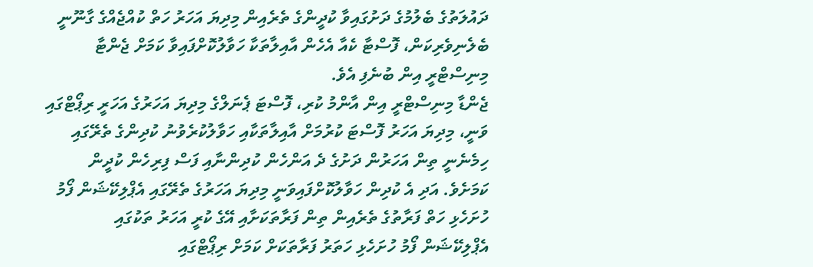ދައުލަތުގެ ބެލުމުގެ ދަށުގައިވާ ކުދީންގެ ތެރެއިން މިދިޔަ އަހަރު ހަތް ކުއްޖެއްގެ ގާނޫނީ ބެލެނިވެރިކަން، ފޮސްޓާ ކެއާ އެހެން އާއިލާތަކާ ހަވާލުކޮށްފައިވާ ކަމަށް ޖެންޓާ މިނިސްޓްރީ އިން ބުނެފި އެވެ.
ޖެންޑާ މިނިސްޓްރީ އިން އާންމު ކުރި، ފޮސްޓަ ޕެނަލްގެ މިދިޔަ އަހަރުގެ އަހަރީ ރިޕޯޓްގައި ވަނީ، މިދިޔަ އަހަރު ފޮސްޓަ ކުރުމަށް އާއިލާތަކާއި ހަވާލުކުރެވުނު ކުދިންގެ ތެރޭގައި ހިމެނެނީ ތިން އަހަރުން ދަށުގެ ދެ އަންހެން ކުދިންނާއި ފަސް ފިރިހެން ކުދީން ކަމަށެވެ. އަދި އެ ކުދިން ހަވާލުކޮށްފައިވަނީ މިދިޔަ އަހަރުގެ ތެރޭގައި އެޕްލިކޭޝަން ފޯމު ހުށަހެޅި ހަތް ފަރާތުގެ ތެރެއިން ތިން ފަރާތަކަށާއި އޭގެ ކުރީ އަހަރު ތަކުގައި އެޕްލިކޭޝަން ފޯމު ހުށަހެޅި ހަތަރު ފަރާތަކަށް ކަމަށް ރިޕޯޓްގައި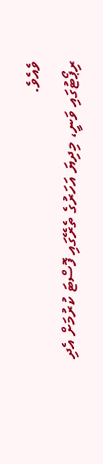ވެއެވެ.
ރިޕޯޓުގައި ވަނީ، މިދިޔަ އަހަރުގެ ތެރޭގައި ފޮސްޓަ ކުރުމަށް އެދި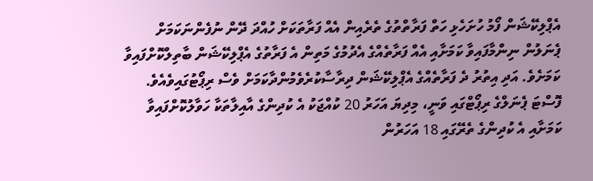އެޕްލިކޭޝަން ފޯމު ހުށަހެޅި ހަތް ފަރާތްތުގެ ތެރެއިން އެއް ފަރާތަކަށް ހުއްދަ ދޭން ނުފެންނަކަމަށް ޕެނަލުން ނިންމާފައިވާ ކަމަށާއި އެއް ފަރާތެއްގެ އެދުމުގެ މަތިން އެ ފަރާތުގެ އެޕްލިކޭޝަން ބާތިލްކޮށްފައިވާ ކަމަށެވެ. އަދި އިތުރު ދެ ފަރާތެއްގެ އެޕްލިކޭޝަން ދިރާސާކުރެވެމުންދާކަމަށް ވެސް ރިޕޯޓުގައިވެއެވެ.
ފޮސްޓަ ޕެނަލްގެ ރިޕޯޓްގައި ވަނީ، މިދިޔަ އަހަރު 20 ކުއްޖަކު އެ ކުދިންގެ އާއިލާތަކާ ހަވާލުކޮށްފައިވާ ކަމަށާއި އެ ކުދިންގެ ތެރޭގައި 18 އަހަރުން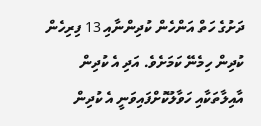ދަށުގެ ހަތް އަންހެން ކުދިންނާއި 13 ފިރިހެން ކުދިން ހިމެނޭ ކަމަށެވެ. އަދި އެ ކުދިން އާއިލާތަކާއި ހަވާލުކޮށްފައިވަނީ އެ ކުދިން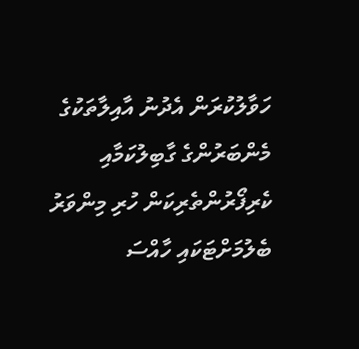ހަވާލުކުރަން އެދުނު އާއިލާތަކުގެ މެންބަރުންގެ ގާބިލުކަމާއި ކެރިފޯރުންތެރިކަން ހުރި މިންވަރު ބެލުމަށްޓަކައި ހާއްސަ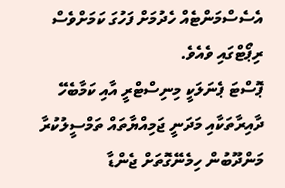އެސެސްމަންޓެއް ހެދުމަށް ފަހުގަ ކަމަށްވެސް ރިޕޯޓްގައި ވެއެވެ.
ޕޮސްޓަ ޕެނަލަކީ މިނިސްޓްރީ އާއި ކަމާބެހޭ ދާއިރާތަކާއި މަދަނީ ޖަމިއްޔާތައް ތަމްސީލުކުރާ މަންދޫބުން ހިމެނޭގޮތަށް ޖެންޑާ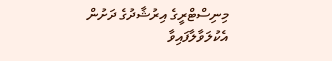މިނިސްޓްރީގެ އިރުޝާދުގެ ދަށުން އެކުލަވާލާފައިވާ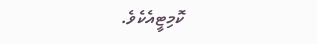ކޮމިޓީއެކެވެ.